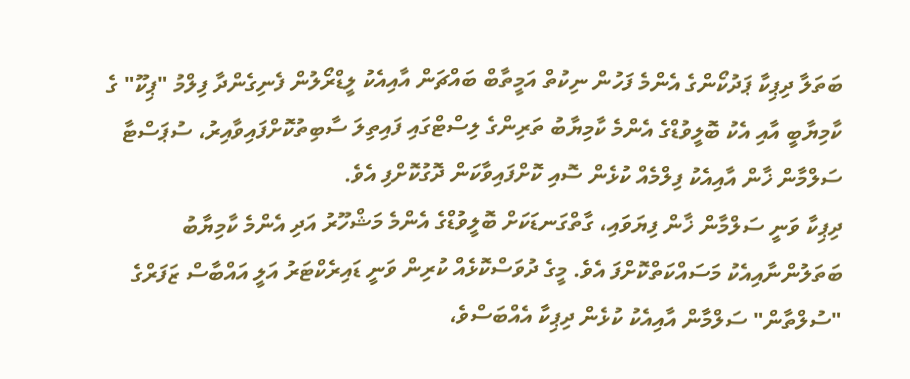ބަތަލާ ދިޕިކާ ޕަދުކޯންގެ އެންމެ ފަހުން ނިކުތް އަމީތާބް ބައްޗަން އާއިއެކު ލީޑްރޯލުން ފެނިގެންދާ ފިލްމު "ޕިކޫ" ގެ ކާމިޔާބީ އާއި އެކު ބޮލީވުޑްގެ އެންމެ ކާމިޔާބު ތަރިންގެ ލިސްޓްގައި ފައިތިލަ ސާބިތުކޮށްފައިވާއިރު، ސުޕަސްޓާ ސަލްމާން ޚާން އާއިއެކު ފިލްމެއް ކުޅެން ސޮއި ކޮށްފައިވާކަން ދޮގުކޮށްފި އެވެ.
ދިޕިކާ ވަނީ ސަލްމާން ޚާން ފިޔަވައި، ގާތްގަނޑަކަށް ބޮލީވުޑްގެ އެންމެ މަޝްހޫރު އަދި އެންމެ ކާމިޔާބު ބަތަލުންނާއިއެކު މަސައްކަތްކޮށްފަ އެވެ. މީގެ ދުވަސްކޮޅެއް ކުރިން ވަނީ ޑައިރެކްޓަރު އަލީ އައްބާސް ޒަފަރްގެ "ސުލްތާން" ސަލްމާން އާއިއެކު ކުޅެން ދިޕިކާ އެއްބަސްވެ،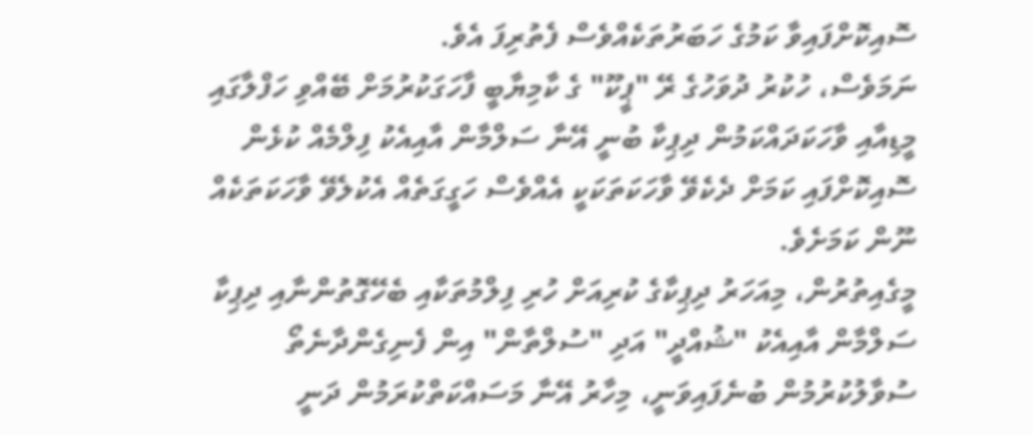ސޮއިކޮށްފައިވާ ކަމުގެ ހަބަރުތަކެއްވެސް ފެތުރިފަ އެވެ.
ނަމަވެސް، ހުކުރު ދުވަހުގެ ރޭ "ޕީކޫ" ގެ ކާމިޔާބީ ފާހަގަކުރުމަށް ބޭއްވި ހަފްލާގައި މީޑިއާއި ވާހަކަދައްކަމުން ދިޕިކާ ބުނީ އޭނާ ސަލްމާން އާއިއެކު ފިލްމެއް ކުޅެން ސޮއިކޮށްފައި ކަމަށް ދެކެވޭ ވާހަކަތަކަކީ އެއްވެސް ހަގީގަތެއް އެކުލެވޭ ވާހަކަތަކެއް ނޫން ކަމަށެވެ.
މީގެއިތުރުން، މިއަހަރު ދިޕިކާގެ ކުރިއަށް ހުރި ފިލްމުތަކާއި ބެހޭގޮތުންނާއި ދިޕިކާ ސަލްމާން އާއިއެކު "ޝުއްދީ" އަދި "ސުލްތާން" އިން ފެނިގެންދާނެތޯ ސުވާލުކުރުމުން ބުނެފައިވަނީ، މިހާރު އޭނާ މަސައްކަތްކުރަމުން ދަނީ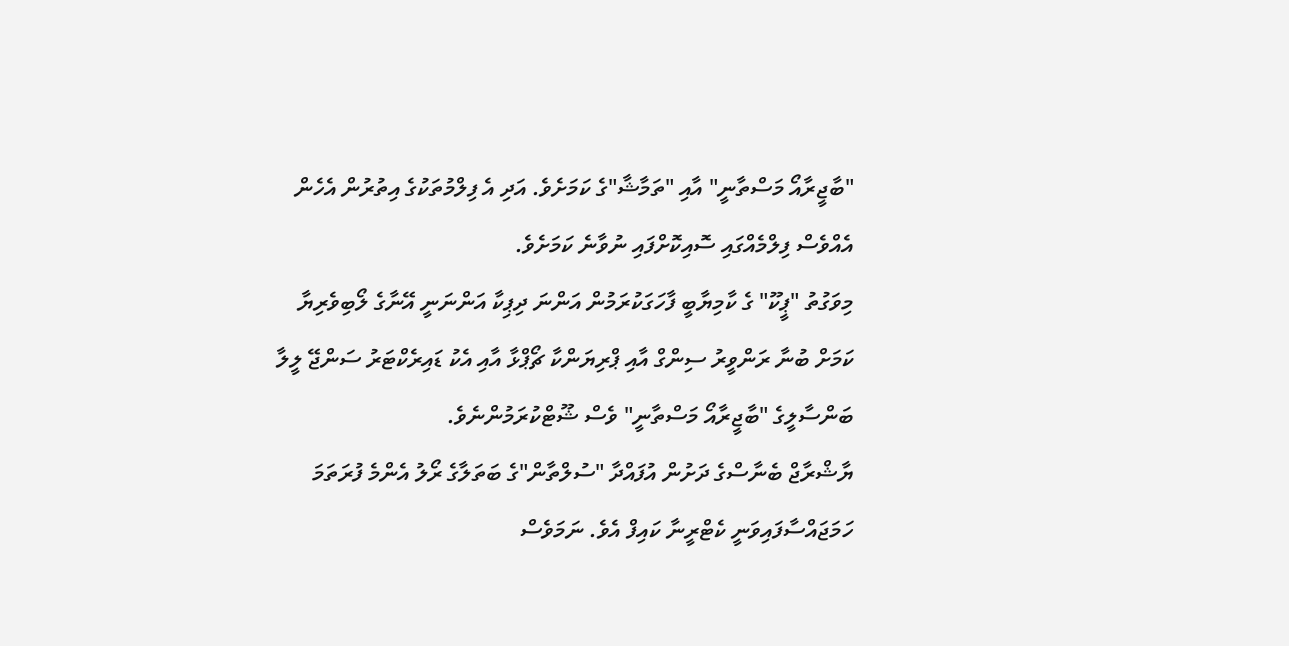"ބާޖީރާއޯ މަސްތާނީ" އާއި "ތަމާޝާ"ގެ ކަމަށެވެ. އަދި އެ ފިލްމުތަކުގެ އިތުރުން އެހެން އެއްވެސް ފިލްމެއްގައި ސޮއިކޮށްފައި ނުވާނެ ކަމަށެވެ.
މިވަގުތު "ޕީކޫ" ގެ ކާމިޔާބީ ފާހަގަކުރަމުން އަންނަ ދިޕިކާ އަންނަނީ އޭނާގެ ލޯބިވެރިޔާ ކަމަށް ބުނާ ރަންވީރު ސިންގް އާއި ޕްރިޔަންކާ ޗޯޕްޅާ އާއި އެކު ޑައިރެކްޓަރު ސަންޖޭ ލީލާ ބަންސާލީގެ "ބާޖީރާއޯ މަސްތާނީ" ވެސް ޝޫޓްކުރަމުންނެވެ.
ޔާޝްރާޖް ބެނާސްގެ ދަށުން އުފައްދާ "ސުލްތާން"ގެ ބަތަލާގެ ރޯލު އެންމެ ފުރަތަމަ ހަމަޖައްސާފައިވަނީ ކެޓްރީނާ ކައިފް އެވެ. ނަމަވެސް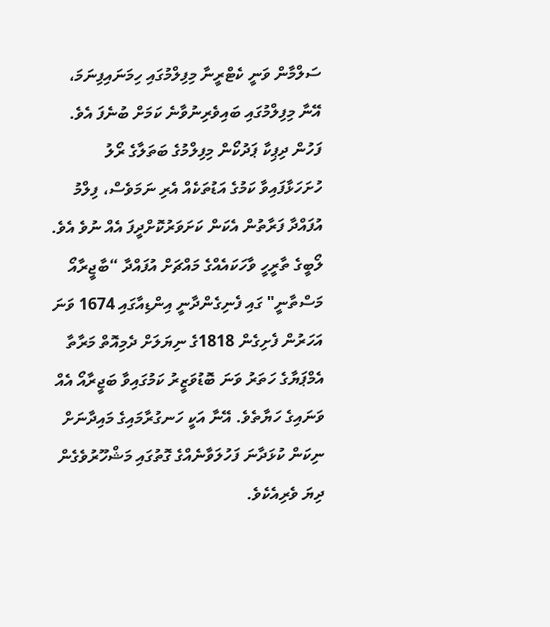ސަލްމާން ވަނީ ކެޓްރީނާ މިފިލްމުގައި ހިމަނައިފިނަމަ، އޭނާ މިފިލްމުގައި ބައިވެރިނުވާނެ ކަމަށް ބުނެފަ އެވެ. ފަހުން ދިޕިކާ ޕަދުކޯން މިފިލްމުގެ ބަތަލާގެ ރޯލު ހުށަހަޅާފައިވާ ކަމުގެ އަޑުތަކެއް އެރި ނަމަވެސް، ފިލްމު އުފައްދާ ފަރާތުން އެކަން ކަށަވަރުކޮށްދީފަ އެއް ނުވެ އެވެ.
ލޯބީގެ ތާރީހީ ވާހަކައެއްގެ މައްޗަށް އުފައްދާ “ބާޖީރާއޯ މަސްތާނީ" ގައި ފެނިގެންދާނީ އިންޑިއާގައި 1674 ވަނަ އަހަރުން ފެށިގެން 1818ގެ ނިޔަލަށް ދެމިއޮތް މަރާތާ އެމްޕަޔާގެ ހަތަރު ވަނަ ބޮޑުވަޒީރު ކަމުގައިވާ ބަޖީރާއޯ އެއް ވަނައިގެ ހަޔާތެވެ. އޭނާ އަކީ ހަނގުރާމައިގެ މައިދާނަށް ނިކަން ކުޅަދާނަ ފަހުލަވާނެއްގެ ގޮތުގައި މަޝްހޫރުވެގެން ދިޔަ ވެރިއެކެވެ.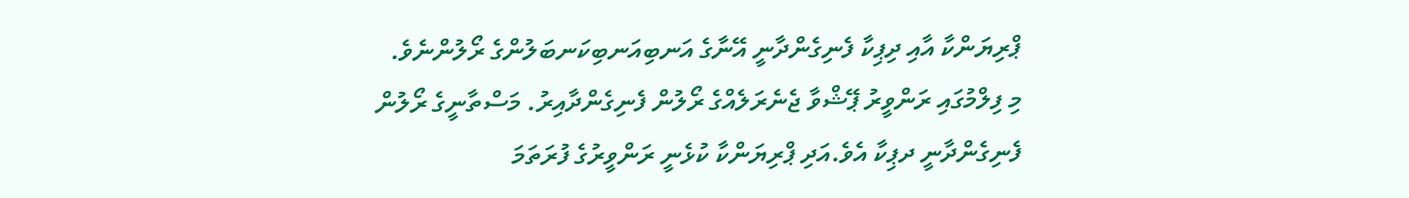ޕްރިޔަންކާ އާއި ދިޕިކާ ފެނިގެންދާނީ އޭނާގެ އަނބިއަނބިކަނބަލުންގެ ރޯލުންނެވެ.
މި ފިލްމުގައި ރަންވީރު ޕޭޝްވާ ޖެނެރަލެއްގެ ރޯލުން ފެނިގެންދާއިރު. މަސްތާނީގެ ރޯލުން ފެނިގެންދާނީ ދޕިކާ އެވެ.އަދި ޕްރިޔަންކާ ކުޅެނީ ރަންވީރުގެ ފުރަތަމަ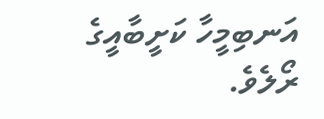އަނބިމީހާ ކަށީބާއީގެ ރޯލެވެ.